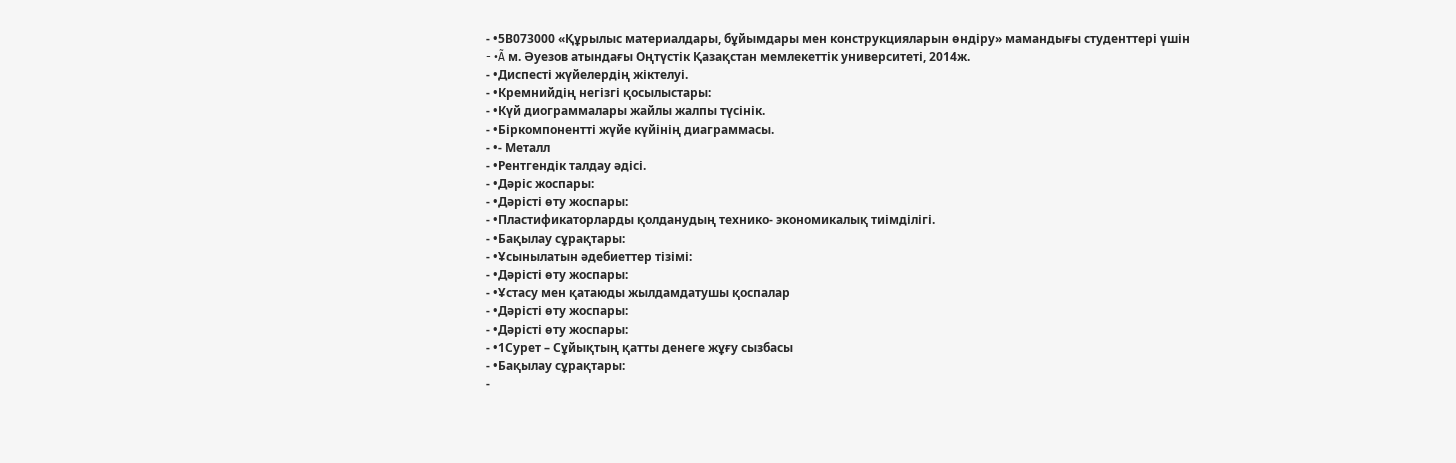- •5В073000 «Құрылыс материалдары, бұйымдары мен конструкцияларын өндіру» мамандығы студенттері үшін
- •Ã м. Әуезов атындағы Оңтүстік Қазақстан мемлекеттік университеті, 2014ж.
- •Диспесті жүйелердің жіктелуі.
- •Кремнийдің негізгі қосылыстары:
- •Күй диограммалары жайлы жалпы түсінік.
- •Біркомпонентті жүйе күйінің диаграммасы.
- •- Металл
- •Рентгендік талдау әдісі.
- •Дәріс жоспары:
- •Дәрісті өту жоспары:
- •Пластификаторларды қолданудың технико- экономикалық тиімділігі.
- •Бақылау сұрақтары:
- •Ұсынылатын әдебиеттер тізімі:
- •Дәрісті өту жоспары:
- •Ұстасу мен қатаюды жылдамдатушы қоспалар
- •Дәрісті өту жоспары:
- •Дәрісті өту жоспары:
- •1Сурет – Сұйықтың қатты денеге жұғу сызбасы
- •Бақылау сұрақтары:
-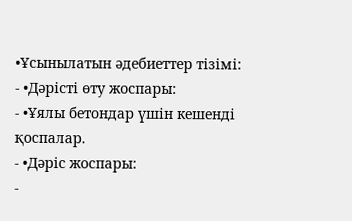•Ұсынылатын әдебиеттер тізімі:
- •Дәрісті өту жоспары:
- •Ұялы бетондар үшін кешенді қоспалар.
- •Дәріс жоспары:
-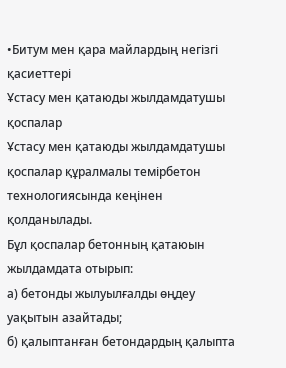•Битум мен қара майлардың негізгі қасиеттері
Ұстасу мен қатаюды жылдамдатушы қоспалар
Ұстасу мен қатаюды жылдамдатушы қоспалар құралмалы темірбетон технологиясында кеңінен қолданылады.
Бұл қоспалар бетонның қатаюын жылдамдата отырып:
а) бетонды жылуылғалды өңдеу уақытын азайтады;
б) қалыптанған бетондардың қалыпта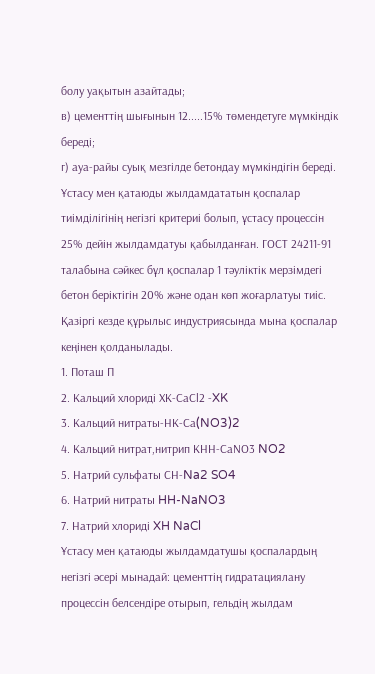болу уақытын азайтады;
в) цементтің шығынын 12.....15% төмендетуге мүмкіндік береді;
г) ауа-райы суық мезгілде бетондау мүмкіндігін береді.
Ұстасу мен қатаюды жылдамдататын қоспалар тиімділігінің негізгі критериі болып, ұстасу процессін 25% дейін жылдамдатуы қабылданған. ГОСТ 24211-91 талабына сәйкес бұл қоспалар 1 тәуліктік мерзімдегі бетон беріктігін 20% және одан көп жоғарлатуы тиіс.
Қазіргі кезде құрылыс индустриясында мына қоспалар кеңінен қолданылады.
1. Поташ П
2. Кальций хлориді ХК-СаСl2 -XK
3. Кальций нитраты-НК-Са(NO3)2
4. Кальций нитрат,нитрип КНН-СаNO3 NO2
5. Натрий сульфаты СН-Na2 SO4
6. Натрий нитраты HH-NaNO3
7. Натрий хлориді XH NaCl
Ұстасу мен қатаюды жылдамдатушы қоспалардың негізгі әсері мынадай: цементтің гидратациялану процессін белсендіре отырып, гельдің жылдам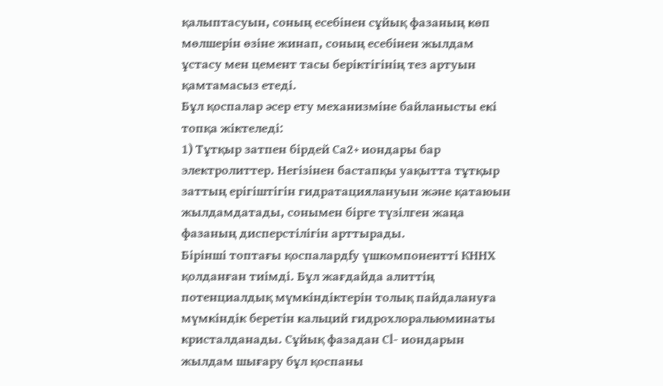қалыптасуын, соның есебінен сұйық фазаның көп мөлшерін өзіне жинап, соның есебінен жылдам ұстасу мен цемент тасы беріктігінің тез артуын қамтамасыз етеді.
Бұл қоспалар әсер ету механизміне байланысты екі топқа жіктеледі:
1) Тұтқыр затпен бірдей Са2+ иондары бар электролиттер. Негізінен бастапқы уақытта тұтқыр заттың ерігіштігін гидратациялануын және қатаюын жылдамдатады, сонымен бірге түзілген жаңа фазаның дисперстілігін арттырады.
Бірінші топтағы қоспалардfy үшкомпонентті КННХ қолданған тиімді. Бұл жағдайда алиттің потенциалдық мүмкіндіктерін толық пайдалануға мүмкіндік беретін кальций гидрохлоральюминаты кристалданады. Сұйық фазадан Сl- иондарын жылдам шығару бұл қоспаны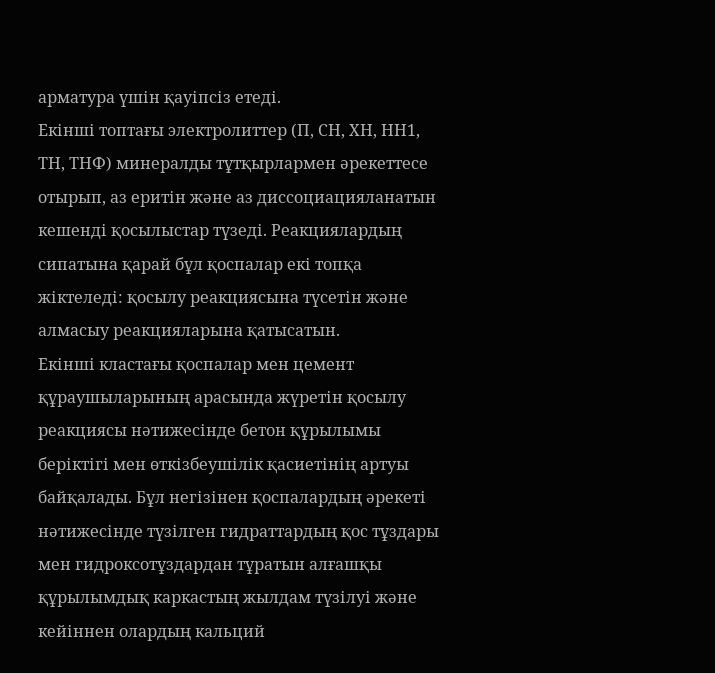арматура үшін қауіпсіз етеді.
Екінші топтағы электролиттер (П, СН, ХН, НН1, ТН, ТНФ) минералды тұтқырлармен әрекеттесе отырып, аз еритін және аз диссоциацияланатын кешенді қосылыстар түзеді. Реакциялардың сипатына қарай бұл қоспалар екі топқа жіктеледі: қосылу реакциясына түсетін және алмасыу реакцияларына қатысатын.
Екінші кластағы қоспалар мен цемент құраушыларының арасында жүретін қосылу реакциясы нәтижесінде бетон құрылымы беріктігі мен өткізбеушілік қасиетінің артуы байқалады. Бұл негізінен қоспалардың әрекеті нәтижесінде түзілген гидраттардың қос тұздары мен гидроксотұздардан тұратын алғашқы құрылымдық каркастың жылдам түзілуі және кейіннен олардың кальций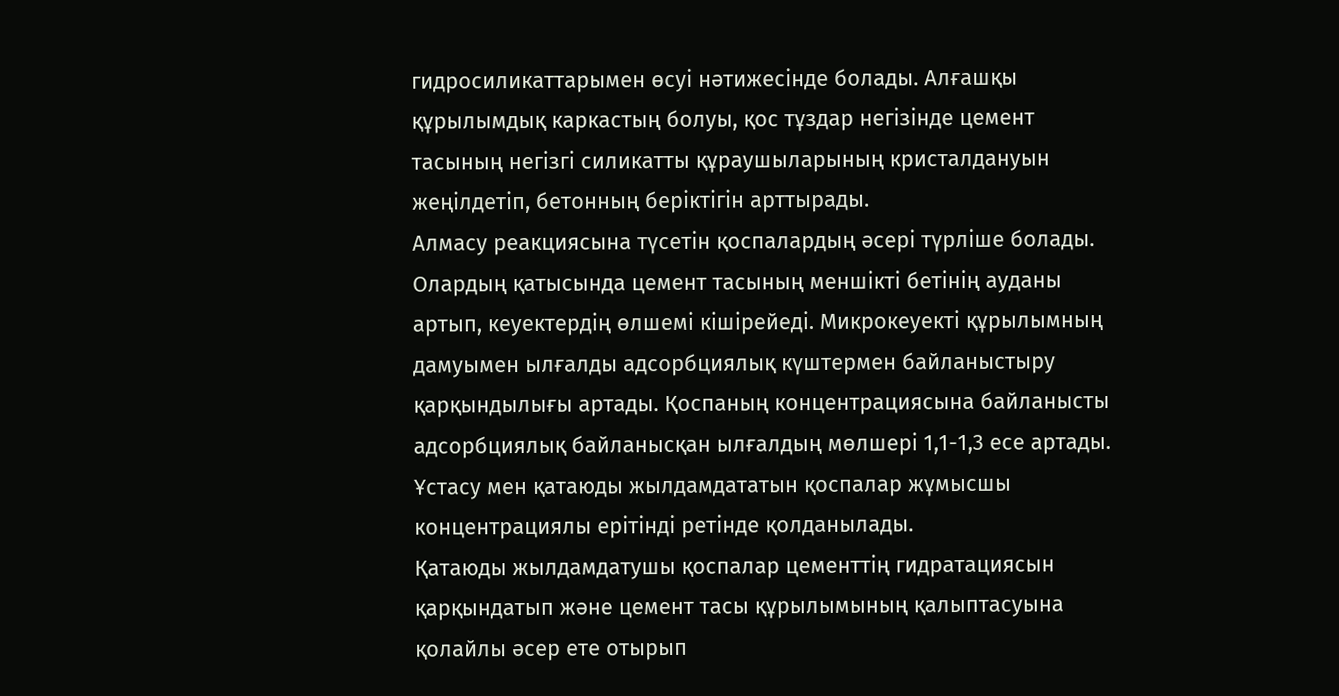гидросиликаттарымен өсуі нәтижесінде болады. Алғашқы құрылымдық каркастың болуы, қос тұздар негізінде цемент тасының негізгі силикатты құраушыларының кристалдануын жеңілдетіп, бетонның беріктігін арттырады.
Алмасу реакциясына түсетін қоспалардың әсері түрліше болады. Олардың қатысында цемент тасының меншікті бетінің ауданы артып, кеуектердің өлшемі кішірейеді. Микрокеуекті құрылымның дамуымен ылғалды адсорбциялық күштермен байланыстыру қарқындылығы артады. Қоспаның концентрациясына байланысты адсорбциялық байланысқан ылғалдың мөлшері 1,1-1,3 есе артады.
Ұстасу мен қатаюды жылдамдататын қоспалар жұмысшы концентрациялы ерітінді ретінде қолданылады.
Қатаюды жылдамдатушы қоспалар цементтің гидратациясын қарқындатып және цемент тасы құрылымының қалыптасуына қолайлы әсер ете отырып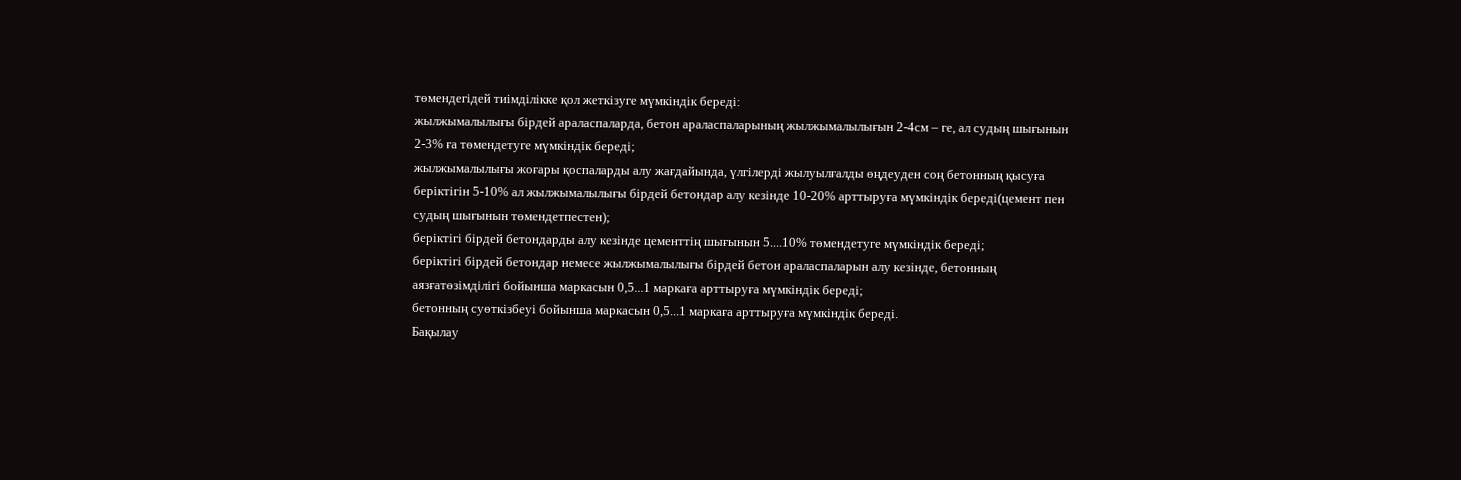төмендегідей тиімділікке қол жеткізуге мүмкіндік береді:
жылжымалылығы бірдей араласпаларда, бетон араласпаларының жылжымалылығын 2-4см – ге, ал судың шығынын 2-3% ға төмендетуге мүмкіндік береді;
жылжымалылығы жоғары қоспаларды алу жағдайында, үлгілерді жылуылғалды өңдеуден соң бетонның қысуға беріктігін 5-10% ал жылжымалылығы бірдей бетондар алу кезінде 10-20% арттыруға мүмкіндік береді(цемент пен судың шығынын төмендетпестен);
беріктігі бірдей бетондарды алу кезінде цементтің шығынын 5....10% төмендетуге мүмкіндік береді;
беріктігі бірдей бетондар немесе жылжымалылығы бірдей бетон араласпаларын алу кезінде, бетонның аязғатөзімділігі бойынша маркасын 0,5...1 маркаға арттыруға мүмкіндік береді;
бетонның суөткізбеуі бойынша маркасын 0,5...1 маркаға арттыруға мүмкіндік береді.
Бақылау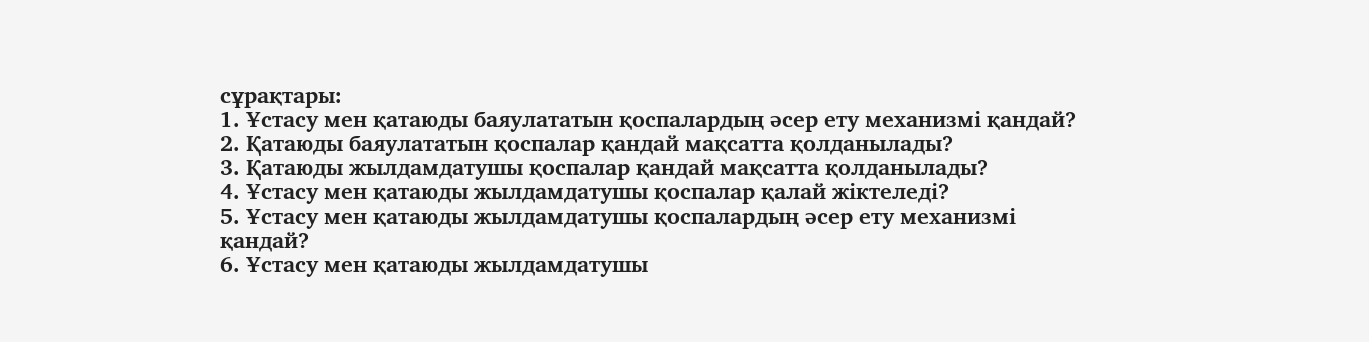сұрақтары:
1. Ұстасу мен қатаюды баяулататын қоспалардың әсер ету механизмі қандай?
2. Қатаюды баяулататын қоспалар қандай мақсатта қолданылады?
3. Қатаюды жылдамдатушы қоспалар қандай мақсатта қолданылады?
4. Ұстасу мен қатаюды жылдамдатушы қоспалар қалай жіктеледі?
5. Ұстасу мен қатаюды жылдамдатушы қоспалардың әсер ету механизмі қандай?
6. Ұстасу мен қатаюды жылдамдатушы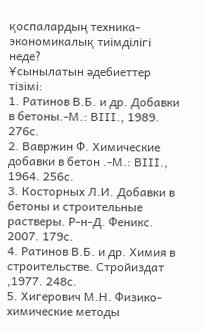қоспалардың техника-экономикалық тиімділігі неде?
Ұсынылатын әдебиеттер тізімі:
1. Ратинов В.Б. и др. Добавки в бетоны.-М.: ВІІІ., 1989. 276с.
2. Вавржин Ф. Химические добавки в бетон .-М.: ВІІІ., 1964. 256с.
3. Косторных Л.И. Добавки в бетоны и строительные растверы. Р-н-Д. Феникс. 2007. 179с.
4. Ратинов В.Б. и др. Химия в строительстве. Стройиздат ,1977. 248с.
5. Хигерович М.Н. Физико-химические методы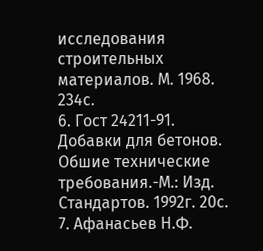исследования строительных материалов. М. 1968. 234с.
6. Гост 24211-91. Добавки для бетонов. Обшие технические требования.-М.: Изд. Стандартов. 1992г. 20с.
7. Афанасьев Н.Ф.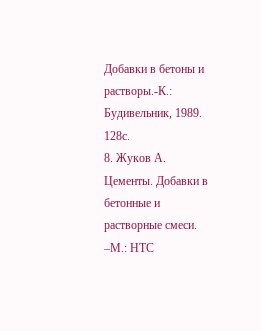Добавки в бетоны и растворы.-К.: Будивельник, 1989. 128с.
8. Жуков А. Цементы. Добавки в бетонные и растворные смеси. –М.: НТС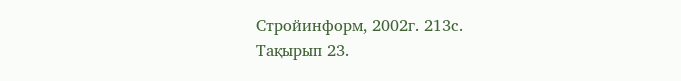Стройинформ, 2002г. 213с.
Тақырып 23.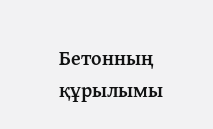Бетонның құрылымы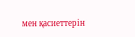мен қасиеттерін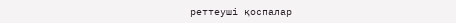реттеуші қоспалар